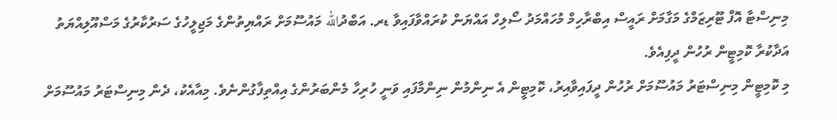މިނިސްޓާ އޮފް ޓޫރިޒަމްގެ މަގާމަށް ރައީސް އިބްރާހިމް މުހައްމަދު ސޯލިހް އައްޔަން ކުރައްވާފައިވާ ޑރ. އަބްދުالله މައުސޫމަށް ރައްޔިތުންގެ މަޖިލީހުގެ ސަރުކާރުގެ މަސްއޫލިއްޔަތު އަދާކުރާ ކޮމިޓީން ރުހުން ދީފިއެވެ.
މި ކޮމިޓީން މިނިސްޓަރު މައުސޫމަށް ރުހުން ދީފައިވާއިރު، ކޮމިޓީން އެ ނިންމުން ނިންމާފައި ވަނީ ހުރިހާ މެންބަރުންގެ އިއްތިފާގުންނެވެ. މިއާއެކު، ދެން މިނިސްޓަރު މައުސޫމަށް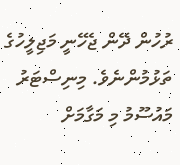ރުހުން ދޭން ޖެހޭނީ މަޖިލީހުގެ ތަޅުމުންނެވެ. މިނިސްޓަރު މައުސޫމު މި މަގާމަށް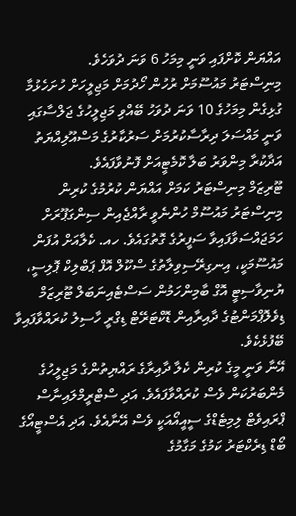އައްޔަން ކޮށްފައި ވަނީ މިމަހު 6 ވަނަ ދުވަހެވެ.
މިނިސްޓަރު މައުސޫމަށް ރުހުން ހޯދުމަށް މަޖިލީހަށް ހުށަހެޅުމާ ގުޅިގެން މިމަހުގެ 10 ވަނަ ދުވަހު ބޭއްވި މަޖިލީހުގެ ޖަލްސާގައި ވަނީ މައްސަލަ ދިރާސާކުރުމަށް ސަރުކާރުގެ މަސްއޫލިއްޔަތު އަދާކުރާ މިންވަރު ބަލާ ކޮމެޓީއަށް ފޮނުވާފައެވެ.
ޓޫރިޒަމް މިނިސްޓަރު ކަމަށް އައްޔަން ކުރުމުގެ ކުރިން މިނިސްޓަރު މައުސޫމް ހުންނެވީ ރާއްޖެއިން ސިންގަޕޫރަށް ހަމަޖައްސަވާފައިވާ ސަފީރުގެ ގޮތުގައެވެ. ހއ. ކެލާއަށް އުފަން މައުސޫމަކީ، އިނގިރޭސިވިލާތުގެ ސްކޫލް އޮފް ޕަބްލިކް ޕޮލިސީ، ޔުނިވާސިޓީ އޮގް ބާމިންހަމުން ސަސްޓެއިނަބަލް ޓޫރިޒަމް ޑިވެލޮޕްމަންޓުގެ ދާއިރާއިން ޑޮކްޓަރޭޓް ޑިގްރީ ހާސިލު ކުރައްވާފައިވާ ބޭފުޅެކެވެ.
އޭނާ ވަނީ މީގެ ކުރިން ކެލާ ދާއިރާގެ ރައްޔިތުންގެ މަޖިލީހުގެ މެންބަރުކަން ވެސް ކުރައްވާފައެވެ. އަދި ސްޓްރީމްލައިނާސް ޕްރައިވެޓް ލިމިޓެޑްގެ ސީއީއޯއަކީ ވެސް އޭނާއެވެ. އަދި އެސްޓީއޯގެ ބޯޑް ޑިރެކްޓަރު ކަމުގެ މަގާމުގެ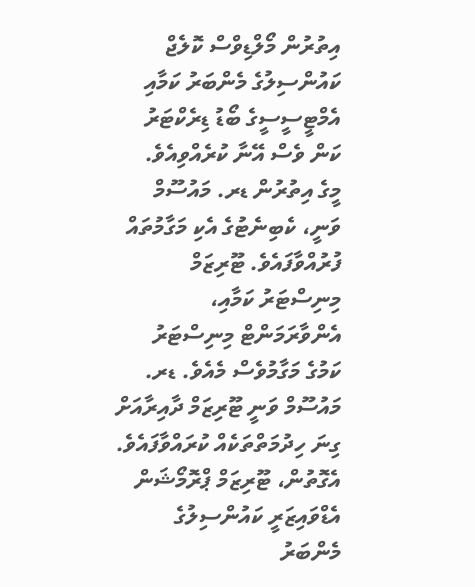އިތުރުން މޯލްޑިވްސް ކޮލެޖް ކައުންސިލުގެ މެންބަރު ކަމާއި އެމްޓީސީސީގެ ބޯޑު ޑިރެކްޓަރު ކަން ވެސް އޭނާ ކުރެއްވިއެވެ.
މީގެ އިތުރުން ޑރ. މައުސޫމް ވަނީ، ކެބިނެޓުގެ އެކި މަގާމުތައް ފުރުއްވާފައެވެ. ޓޫރިޒަމް މިނިސްޓަރު ކަމާއި، އެންވާރަމަންޓް މިނިސްޓަރު ކަމުގެ މަގާމުވެސް މެއެވެ. ޑރ. މައުސޫމް ވަނީ ޓޫރިޒަމް ދާއިރާއަށް ގިނަ ހިދުމަތްތަކެއް ކުރައްވާފައެވެ. އެގޮތުން، ޓޫރިޒަމް ޕްރޮމޯޝަން އެޑްވައިޒަރީ ކައުންސިލުގެ މެންބަރު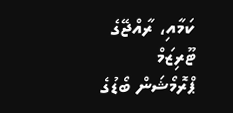ކަމާއި، ރާއްޖޭގެ ޓޫރިޒަމް ޕްރޮމޯޝަން ބޯޑުގެ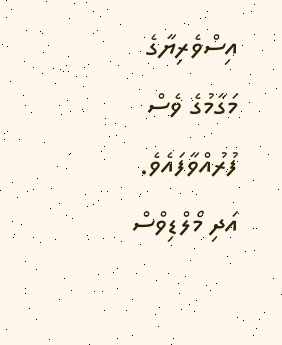އިސްވެރިޔާގެ މަގާމުގެ ވެސް ފުރުއްވާފައެވެ.
އަދި މޯލްޑިވްސް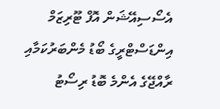އެސޯސިއޭޝަން އޮފް ޓޫރިޒަމް އިންޑަސްޓްރީގެ ބޯޑު މެންބަރުކަމާއި ރާއްޖޭގެ އެންމެ ބޮޑު ރިސޯޓު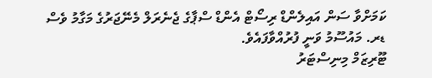ކަމަށްވާ ސަން އައިލެންޑް ރިސޯޓް އެންޑް ސްޕާގެ ޖެނެރަލް މެނޭޖަރުގެ މަގާމު ވެސް ޑރ. މައުސޫމު ވަނީ ފުރުއްވާފައެވެ.
ޓޫރިޒަމް މިނިސްޓަރު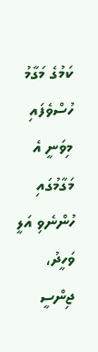ކަމުގެ މަގާމު ހުސްވެފައި މިވަނީ އެ މަގާމުގައި ހުންނެވި އަލީ ވަހީދު، ޖިންސީ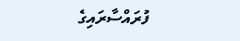ފުރައްސާރައިގެ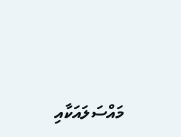މައްސަލައަކާއި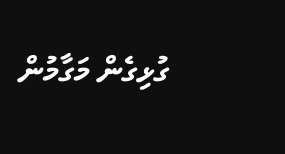ގުޅިގެން މަގާމުން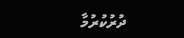ދުރުކުރުމާ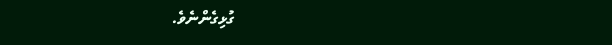ގުޅިގެންނެވެ.